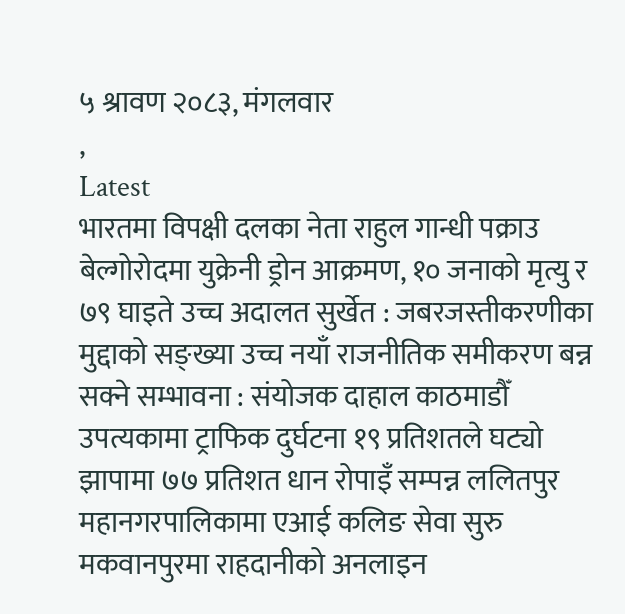५ श्रावण २०८३, मंगलवार
,
Latest
भारतमा विपक्षी दलका नेता राहुल गान्धी पक्राउ बेल्गोरोदमा युक्रेनी ड्रोन आक्रमण, १० जनाको मृत्यु र ७९ घाइते उच्च अदालत सुर्खेत : जबरजस्तीकरणीका मुद्दाको सङ्ख्या उच्च नयाँ राजनीतिक समीकरण बन्न सक्ने सम्भावना : संयोजक दाहाल काठमाडौँ उपत्यकामा ट्राफिक दुर्घटना १९ प्रतिशतले घट्यो झापामा ७७ प्रतिशत धान रोपाइँ सम्पन्न ललितपुर महानगरपालिकामा एआई कलिङ सेवा सुरु मकवानपुरमा राहदानीको अनलाइन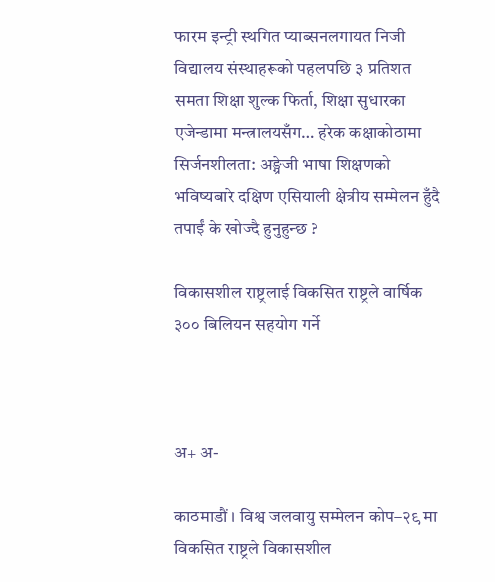फारम इन्ट्री स्थगित प्याब्सनलगायत निजी विद्यालय संस्थाहरूको पहलपछि ३ प्रतिशत समता शिक्षा शुल्क फिर्ता, शिक्षा सुधारका एजेन्डामा मन्त्रालयसँग… हरेक कक्षाकोठामा सिर्जनशीलता: अङ्ग्रेजी भाषा शिक्षणको भविष्यबारे दक्षिण एसियाली क्षेत्रीय सम्मेलन हुँदै
तपाईं के खोज्दै हुनुहुन्छ ?

विकासशील राष्ट्रलाई विकसित राष्ट्रले वार्षिक ३०० बिलियन सहयोग गर्ने



अ+ अ-

काठमाडौं । विश्व जलवायु सम्मेलन कोप–२९ मा विकसित राष्ट्रले विकासशील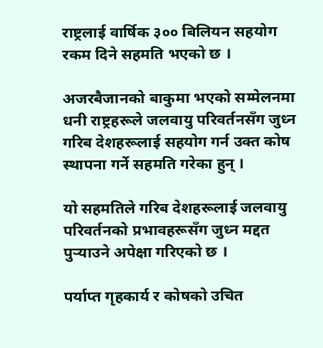राष्ट्रलाई वार्षिक ३०० बिलियन सहयोग रकम दिने सहमति भएको छ ।

अजरबैजानको बाकुमा भएको सम्मेलनमा धनी राष्ट्रहरूले जलवायु परिवर्तनसँग जुध्न गरिब देशहरूलाई सहयोग गर्न उक्त कोष स्थापना गर्ने सहमति गरेका हुन् ।

यो सहमतिले गरिब देशहरूलाई जलवायु परिवर्तनको प्रभावहरूसँग जुध्न मद्दत पुर्‍याउने अपेक्षा गरिएको छ ।

पर्याप्त गृहकार्य र कोषको उचित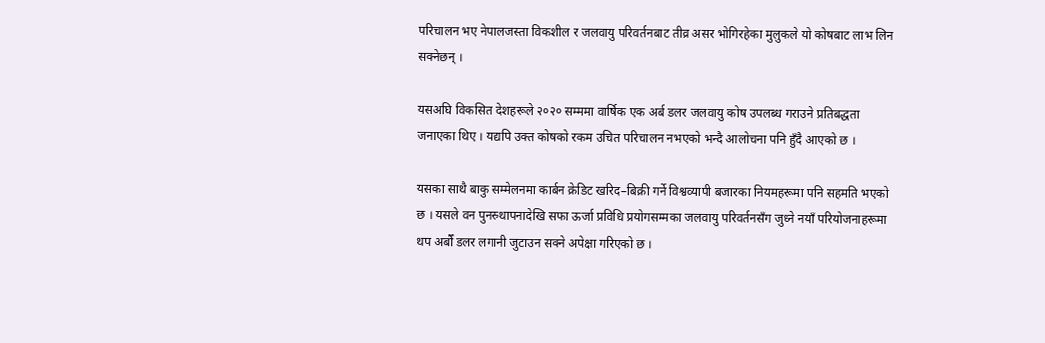परिचालन भए नेपालजस्ता विकशील र जलवायु परिवर्तनबाट तीव्र असर भोगिरहेका मुलुकले यो कोषबाट लाभ लिन सक्नेछन् ।

यसअघि विकसित देशहरूले २०२० सम्ममा वार्षिक एक अर्ब डलर जलवायु कोष उपलब्ध गराउने प्रतिबद्धता जनाएका थिए । यद्यपि उक्त कोषको रकम उचित परिचालन नभएको भन्दै आलोचना पनि हुँदै आएको छ ।

यसका साथै बाकु सम्मेलनमा कार्बन क्रेडिट खरिद–बिक्री गर्ने विश्वव्यापी बजारका नियमहरूमा पनि सहमति भएको छ । यसले वन पुनस्र्थापनादेखि सफा ऊर्जा प्रविधि प्रयोगसम्मका जलवायु परिवर्तनसँग जुध्ने नयाँ परियोजनाहरूमा थप अर्बौं डलर लगानी जुटाउन सक्ने अपेक्षा गरिएको छ ।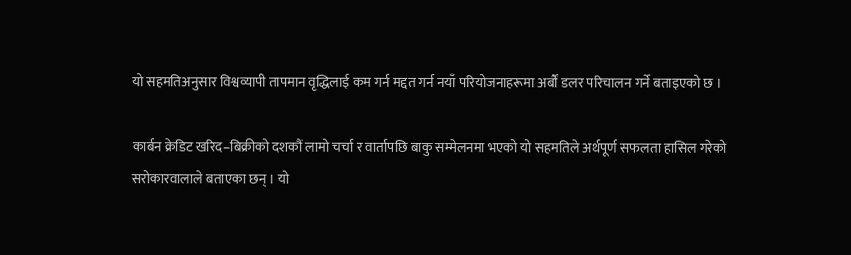यो सहमतिअनुसार विश्वव्यापी तापमान वृद्धिलाई कम गर्न मद्दत गर्न नयाँ परियोजनाहरूमा अर्बौं डलर परिचालन गर्ने बताइएको छ ।

कार्बन क्रेडिट खरिद–बिक्रीको दशकौं लामो चर्चा र वार्तापछि बाकु सम्मेलनमा भएको यो सहमतिले अर्थपूर्ण सफलता हासिल गरेको सरोकारवालाले बताएका छन् । यो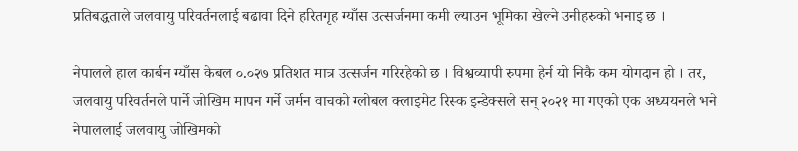प्रतिबद्धताले जलवायु परिवर्तनलाई बढावा दिने हरितगृह ग्याँस उत्सर्जनमा कमी ल्याउन भूमिका खेल्ने उनीहरुको भनाइ छ ।

नेपालले हाल कार्बन ग्याँस केबल ०.०२७ प्रतिशत मात्र उत्सर्जन गरिरहेको छ । विश्वव्यापी रुपमा हेर्न यो निकै कम योगदान हो । तर, जलवायु परिवर्तनले पार्ने जोखिम मापन गर्ने जर्मन वाचको ग्लोबल क्लाइमेट रिस्क इन्डेक्सले सन् २०२१ मा गएको एक अध्ययनले भने नेपाललाई जलवायु जोखिमको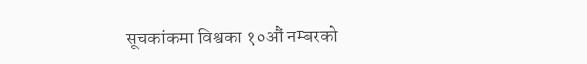सूचकांकमा विश्वका १०औं नम्बरको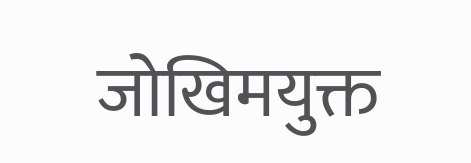जोखिमयुक्त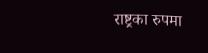राष्ट्रका रुपमा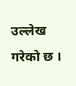उल्लेख गरेको छ ।